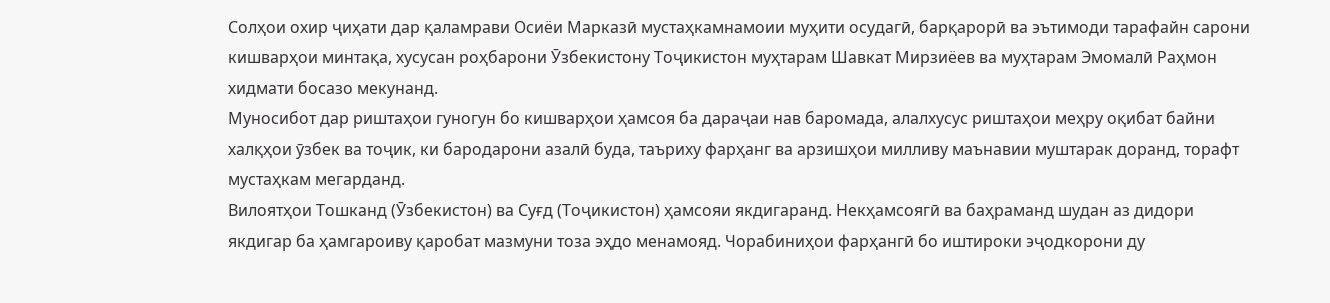Солҳои охир ҷиҳати дар қаламрави Осиёи Марказӣ мустаҳкамнамоии муҳити осудагӣ, барқарорӣ ва эътимоди тарафайн сарони кишварҳои минтақа, хусусан роҳбарони Ӯзбекистону Тоҷикистон муҳтарам Шавкат Мирзиёев ва муҳтарам Эмомалӣ Раҳмон хидмати босазо мекунанд.
Муносибот дар риштаҳои гуногун бо кишварҳои ҳамсоя ба дараҷаи нав баромада, алалхусус риштаҳои меҳру оқибат байни халқҳои ӯзбек ва тоҷик, ки бародарони азалӣ буда, таъриху фарҳанг ва арзишҳои милливу маънавии муштарак доранд, торафт мустаҳкам мегарданд.
Вилоятҳои Тошканд (Ӯзбекистон) ва Суғд (Тоҷикистон) ҳамсояи якдигаранд. Некҳамсоягӣ ва баҳраманд шудан аз дидори якдигар ба ҳамгароиву қаробат мазмуни тоза эҳдо менамояд. Чорабиниҳои фарҳангӣ бо иштироки эҷодкорони ду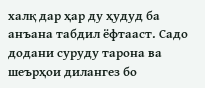халқ дар ҳар ду ҳудуд ба анъана табдил ёфтааст. Садо додани суруду тарона ва шеърҳои дилангез бо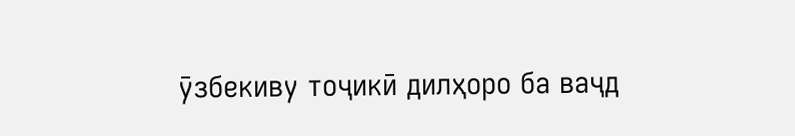ӯзбекиву тоҷикӣ дилҳоро ба ваҷд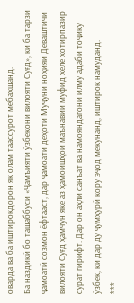оварда ва ба иштирокдорон як олам таассурот мебахшанд.
Ба наздикӣ бо ташаббуси «Ҷамъияти ӯзбекони вилояти Суғд», ки ба тарзи ҷамоатӣ созмон ёфтааст, дар ҷамоати деҳоти Муҷуни ноҳияи Деваштичи вилояти Суғд ҳамчун яке аз ҳамоишҳои маънавии муфид хеле хотирпазир сурат гирифт. Дар он аҳли санъат ва намояндагони илму адаби тоҷику ӯзбек, ки дар ду ҷумҳурӣ кору эҷод мекунанд, иштирок намуданд.
***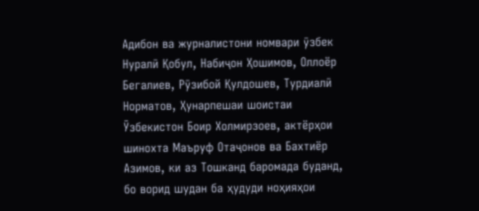Адибон ва журналистони номвари ӯзбек Нуралӣ Қобул, Набиҷон Ҳошимов, Оллоёр Бегалиев, Рӯзибой Қулдошев, Турдиалӣ Норматов, Ҳунарпешаи шоистаи Ӯзбекистон Боир Холмирзоев, актёрҳои шинохта Маъруф Отаҷонов ва Бахтиёр Азимов, ки аз Тошканд баромада буданд, бо ворид шудан ба ҳудуди ноҳияҳои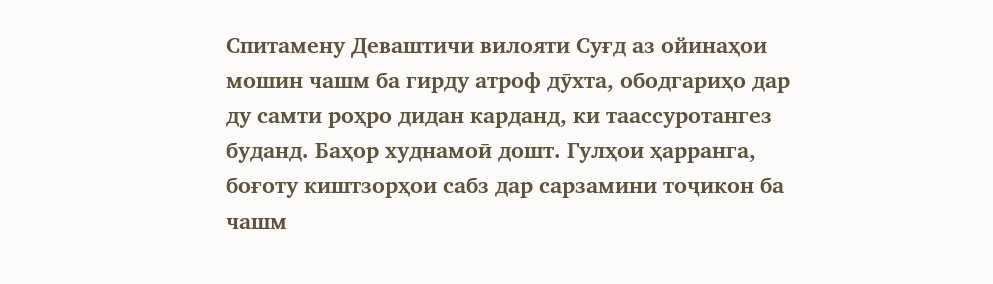Спитамену Деваштичи вилояти Суғд аз ойинаҳои мошин чашм ба гирду атроф дӯхта, ободгариҳо дар ду самти роҳро дидан карданд, ки таассуротангез буданд. Баҳор худнамоӣ дошт. Гулҳои ҳарранга, боғоту киштзорҳои сабз дар сарзамини тоҷикон ба чашм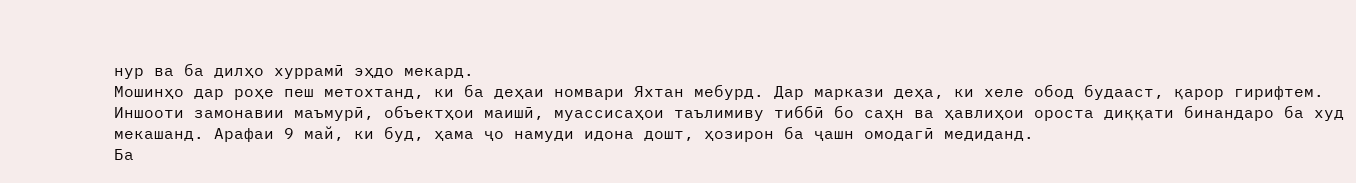нур ва ба дилҳо хуррамӣ эҳдо мекард.
Мошинҳо дар роҳе пеш метохтанд, ки ба деҳаи номвари Яхтан мебурд. Дар маркази деҳа, ки хеле обод будааст, қарор гирифтем. Иншооти замонавии маъмурӣ, объектҳои маишӣ, муассисаҳои таълимиву тиббӣ бо саҳн ва ҳавлиҳои ороста диққати бинандаро ба худ мекашанд. Арафаи 9 май, ки буд, ҳама ҷо намуди идона дошт, ҳозирон ба ҷашн омодагӣ медиданд.
Ба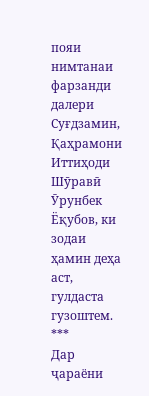пояи нимтанаи фарзанди далери Суғдзамин, Қаҳрамони Иттиҳоди Шӯравӣ Ӯрунбек Ёқубов, ки зодаи ҳамин деҳа аст, гулдаста гузоштем.
***
Дар ҷараёни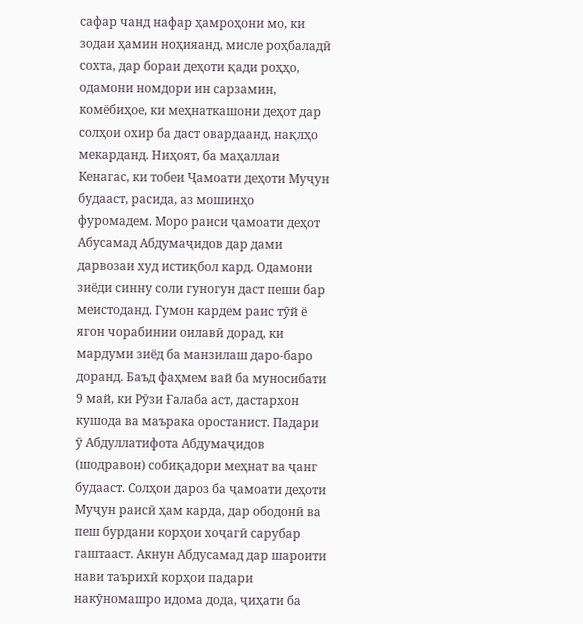сафар чанд нафар ҳамроҳони мо, ки зодаи ҳамин ноҳияанд, мисле роҳбаладӣ сохта, дар бораи деҳоти қади роҳҳо, одамони номдори ин сарзамин, комёбиҳое, ки меҳнаткашони деҳот дар солҳои охир ба даст овардаанд, нақлҳо мекарданд. Ниҳоят, ба маҳаллаи Кенагас, ки тобеи Ҷамоати деҳоти Муҷун будааст, расида, аз мошинҳо фуромадем. Моро раиси ҷамоати деҳот Абусамад Абдумаҷидов дар дами дарвозаи худ истиқбол кард. Одамони зиёди синну соли гуногун даст пеши бар меистоданд. Гумон кардем раис тӯй ё ягон чорабинии оилавӣ дорад, ки мардуми зиёд ба манзилаш даро-баро доранд. Баъд фаҳмем вай ба муносибати 9 май, ки Рӯзи Ғалаба аст, дастархон кушода ва маърака оростанист. Падари ӯ Абдуллатифота Абдумаҷидов (шодравон) собиқадори меҳнат ва ҷанг будааст. Солҳои дароз ба ҷамоати деҳоти Муҷун раисӣ ҳам карда, дар ободонӣ ва пеш бурдани корҳои хоҷагӣ сарубар гаштааст. Акнун Абдусамад дар шароити нави таърихӣ корҳои падари накӯномашро идома дода, ҷиҳати ба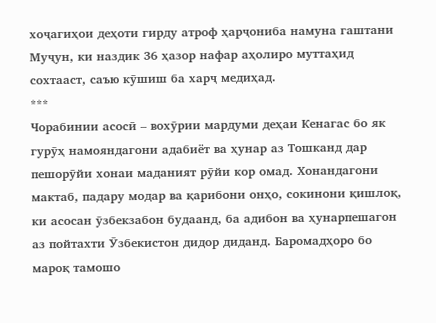хоҷагиҳои деҳоти гирду атроф ҳарҷониба намуна гаштани Муҷун, ки наздик 36 ҳазор нафар аҳолиро муттаҳид сохтааст, саъю кӯшиш ба харҷ медиҳад.
***
Чорабинии асосӣ – вохӯрии мардуми деҳаи Кенагас бо як гурӯҳ намояндагони адабиёт ва ҳунар аз Тошканд дар пешорӯйи хонаи маданият рӯйи кор омад. Хонандагони мактаб, падару модар ва қарибони онҳо, сокинони қишлоқ, ки асосан ӯзбекзабон будаанд, ба адибон ва ҳунарпешагон аз пойтахти Ӯзбекистон дидор диданд. Баромадҳоро бо мароқ тамошо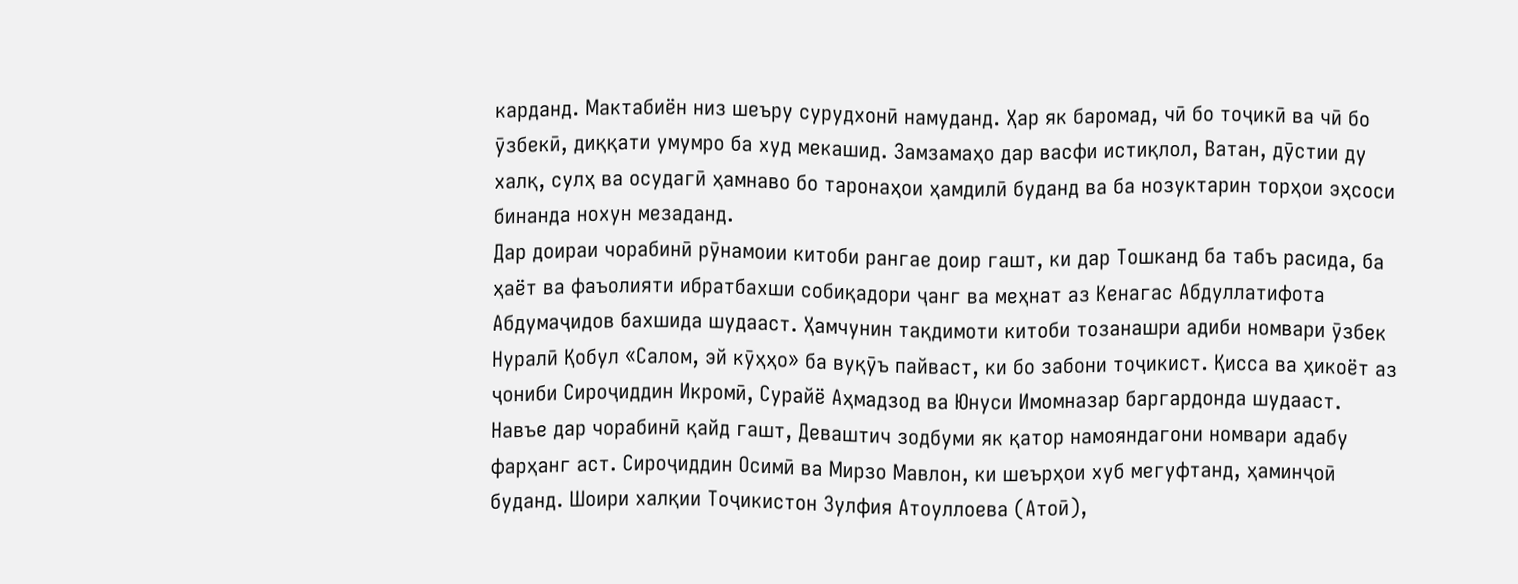карданд. Мактабиён низ шеъру сурудхонӣ намуданд. Ҳар як баромад, чӣ бо тоҷикӣ ва чӣ бо ӯзбекӣ, диққати умумро ба худ мекашид. Замзамаҳо дар васфи истиқлол, Ватан, дӯстии ду халқ, сулҳ ва осудагӣ ҳамнаво бо таронаҳои ҳамдилӣ буданд ва ба нозуктарин торҳои эҳсоси бинанда нохун мезаданд.
Дар доираи чорабинӣ рӯнамоии китоби рангае доир гашт, ки дар Тошканд ба табъ расида, ба ҳаёт ва фаъолияти ибратбахши собиқадори ҷанг ва меҳнат аз Кенагас Абдуллатифота Абдумаҷидов бахшида шудааст. Ҳамчунин тақдимоти китоби тозанашри адиби номвари ӯзбек Нуралӣ Қобул «Салом, эй кӯҳҳо» ба вуқӯъ пайваст, ки бо забони тоҷикист. Қисса ва ҳикоёт аз ҷониби Сироҷиддин Икромӣ, Сурайё Аҳмадзод ва Юнуси Имомназар баргардонда шудааст.
Навъе дар чорабинӣ қайд гашт, Деваштич зодбуми як қатор намояндагони номвари адабу фарҳанг аст. Сироҷиддин Осимӣ ва Мирзо Мавлон, ки шеърҳои хуб мегуфтанд, ҳаминҷоӣ буданд. Шоири халқии Тоҷикистон Зулфия Атоуллоева (Атоӣ),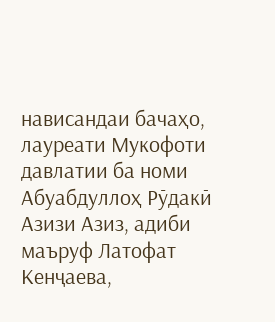нависандаи бачаҳо, лауреати Мукофоти давлатии ба номи Абуабдуллоҳ Рӯдакӣ Азизи Азиз, адиби маъруф Латофат Кенҷаева,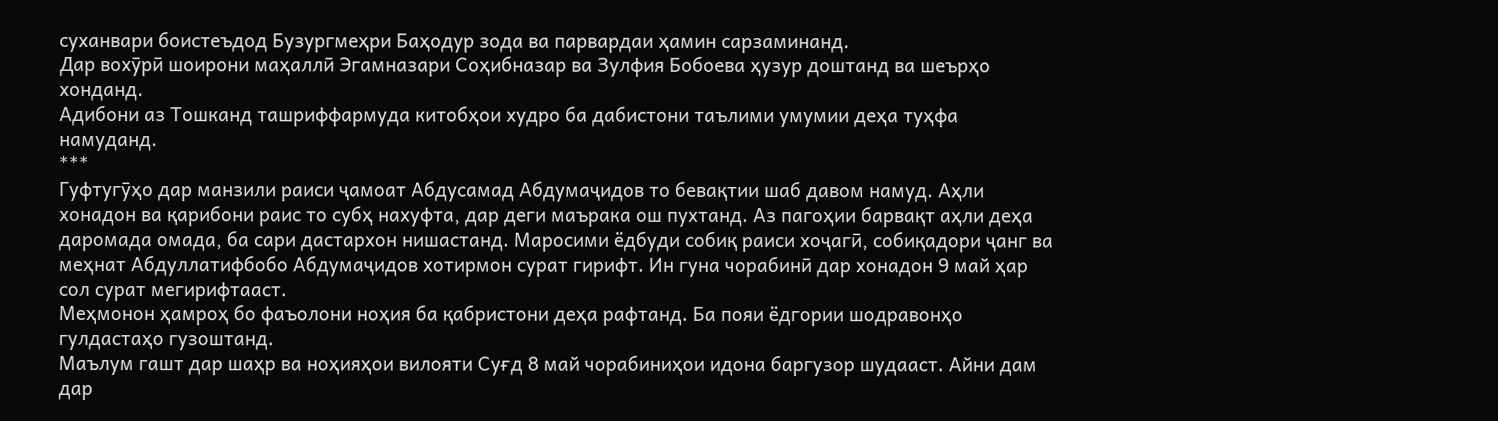суханвари боистеъдод Бузургмеҳри Баҳодур зода ва парвардаи ҳамин сарзаминанд.
Дар вохӯрӣ шоирони маҳаллӣ Эгамназари Соҳибназар ва Зулфия Бобоева ҳузур доштанд ва шеърҳо хонданд.
Адибони аз Тошканд ташриффармуда китобҳои худро ба дабистони таълими умумии деҳа туҳфа намуданд.
***
Гуфтугӯҳо дар манзили раиси ҷамоат Абдусамад Абдумаҷидов то бевақтии шаб давом намуд. Аҳли хонадон ва қарибони раис то субҳ нахуфта, дар деги маърака ош пухтанд. Аз пагоҳии барвақт аҳли деҳа даромада омада, ба сари дастархон нишастанд. Маросими ёдбуди собиқ раиси хоҷагӣ, собиқадори ҷанг ва меҳнат Абдуллатифбобо Абдумаҷидов хотирмон сурат гирифт. Ин гуна чорабинӣ дар хонадон 9 май ҳар сол сурат мегирифтааст.
Меҳмонон ҳамроҳ бо фаъолони ноҳия ба қабристони деҳа рафтанд. Ба пояи ёдгории шодравонҳо гулдастаҳо гузоштанд.
Маълум гашт дар шаҳр ва ноҳияҳои вилояти Суғд 8 май чорабиниҳои идона баргузор шудааст. Айни дам дар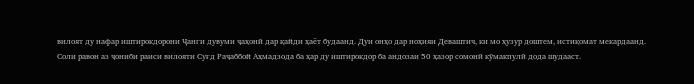вилоят ду нафар иштирокдорони Ҷанги дувуми ҷаҳонӣ дар қайди ҳаёт будаанд. Дуи онҳо дар ноҳияи Деваштич, ки мо ҳузур доштем, истиқомат мекардаанд.
Соли равон аз ҷониби раиси вилояти Суғд Раҷаббой Аҳмадзода ба ҳар ду иштирокдор ба андозаи 50 ҳазор сомонӣ кӯмакпулӣ дода шудааст.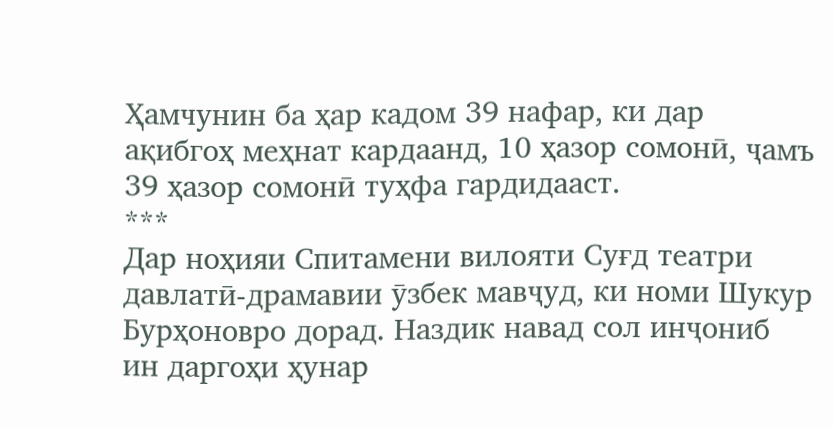Ҳамчунин ба ҳар кадом 39 нафар, ки дар ақибгоҳ меҳнат кардаанд, 10 ҳазор сомонӣ, ҷамъ 39 ҳазор сомонӣ туҳфа гардидааст.
***
Дар ноҳияи Спитамени вилояти Суғд театри давлатӣ-драмавии ӯзбек мавҷуд, ки номи Шукур Бурҳоновро дорад. Наздик навад сол инҷониб ин даргоҳи ҳунар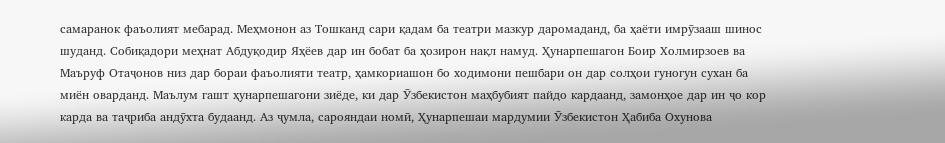самаранок фаъолият мебарад. Меҳмонон аз Тошканд сари қадам ба театри мазкур даромаданд, ба ҳаёти имрӯзааш шинос шуданд. Собиқадори меҳнат Абдуқодир Яҳёев дар ин бобат ба ҳозирон нақл намуд. Ҳунарпешагон Боир Холмирзоев ва Маъруф Отаҷонов низ дар бораи фаъолияти театр, ҳамкориашон бо ходимони пешбари он дар солҳои гуногун сухан ба миён оварданд. Маълум гашт ҳунарпешагони зиёде, ки дар Ӯзбекистон маҳбубият пайдо кардаанд, замонҳое дар ин ҷо кор карда ва таҷриба андӯхта будаанд. Аз ҷумла, сарояндаи номӣ, Ҳунарпешаи мардумии Ӯзбекистон Ҳабиба Охунова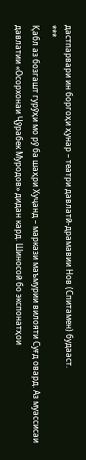дастпарвари ин боргоҳи ҳунар – театри давлатӣ-драмавии Нов (Спитамен) будааст.
***
Қабл аз бозгашт гурӯҳи мо рӯ ба шаҳри Хуҷанд – маркази маъмурии вилояти Суғд овард. Аз муассисаи давлатии «Осорхонаи Ҷӯрабек Муродов» дидан кард. Шиносоӣ бо экспонатҳои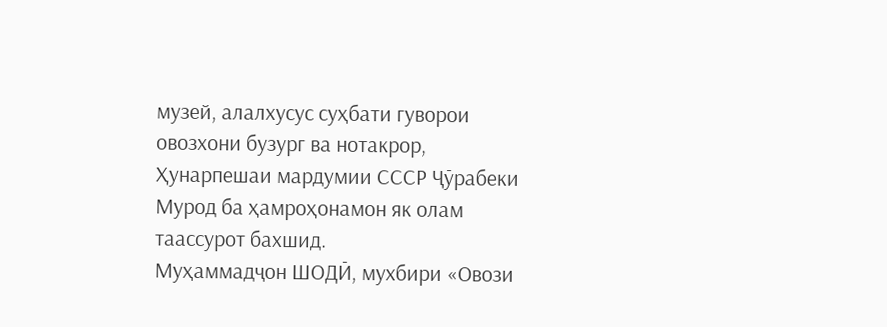музей, алалхусус суҳбати гуворои овозхони бузург ва нотакрор, Ҳунарпешаи мардумии СССР Ҷӯрабеки Мурод ба ҳамроҳонамон як олам таассурот бахшид.
Муҳаммадҷон ШОДӢ, мухбири «Овози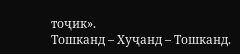тоҷик».
Тошканд – Хуҷанд – Тошканд.